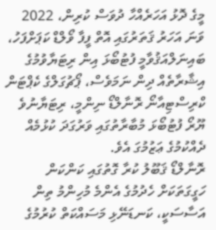މީގެ ދޮޅު އަހަރެއްހާ ދުވަސް ކުރިން، 2022 ވަނަ އަހަރު ޤަތަރުގައި އޮތް ފީފާ ވޯލްޑް ކަޕަށްފަހު، ބައިނަލްއަޤުވާމީ ފުޓުބޯޅަ އިން ރިޓަޔާވުމުގެ އިޝާރާތެއް ދިން ނަމަވެސް، ޕޯޗުގަލްގެ ކެޕްޓަން ކްރިސްޓިއާނޯ ރޮނާލްޑޯ ނިންމީ، ރިޓަޔާނުވެ ޔޫރޯ ފުޓުބޯޅަ މުބާރާތުގައި ވަރުގަދަ ކުޅުމެއް ދެއްކުމުގެ ޢަޒުމުގަ އެވެ.
ރޮނާލްޑޯ ޤަބޫލު ކުރާ ގޮތުގައި ކަންކަން ހަގީގަތަކަށް ހެދުމުގެ އެންމެ މުހިންމު ތިން އަސާސަކީ، ކަނޑަނޭޅި މަސައްކަތް ކުރުމުގެ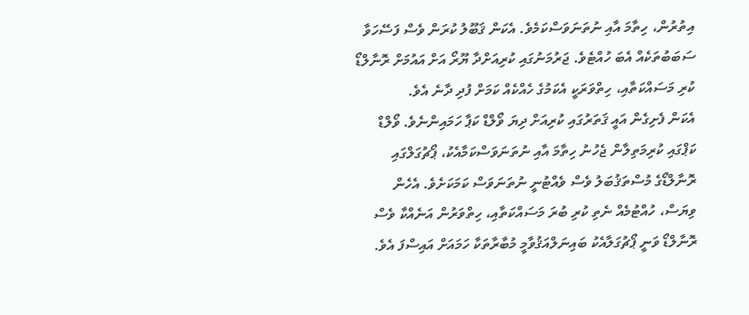އިތުރުން، ހިތާމަ އާއި ނުތަނަވަސްކަމެވެ. އެކަން ޤަބޫލު ކުރަން ވެސް ފަސޭހަވާ ސަބަބުތަކެއް އެބަ ހުއްޓެވެ. ޖަރުމަނުގައި ކުރިއަށްދާ ޔޫރޯ އަށް އައުމަށް ރޮނާލްޑޯ ކުރި މަސައްކަތާއި، ހިތްވަރަކީ އެކަމުގެ ހެއްކެއް ކަމަށް ފުދި ދާނެ އެވެ.
އެކަން ފެށިގެން އައީ ޤަތަރުގައި ކުރިއަށް ދިޔަ ވޯލްޑް ކަޕާ ހަމައިންނެވެ. ވޯލްޑް ކަޕްގައި ކުރިމަތިލާން ޖެހުނު ހިތާމަ އާއި ނުތަނަވަސްކަމާއެކު، ޕޯޗުގަލްގައި ރޮނާލްޑޯގެ މުސްތަޤުބަލު ވެސް ވެއްޓުނީ ނުތަނަވަސް ކަމަކަށެވެ. އެހެން ވިޔަސް، ހުއްޓުމެއް ނެތި ކުރި ބުރަ މަސައްކަތާއި، ހިތްވަރުން އަނެއްކާ ވެސް ރޮނާލްޑޯ ވަނީ ޕޯޗުގަލާއެކު ބައިނަލްއަޤުވާމީ މުބާރާތަކާ ހަމައަށް އައިސްފަ އެވެ.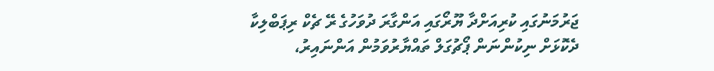ޖަރުމަނުގައި ކުރިއަށްދާ ޔޫރޯގައި އަންގާރަ ދުވަހުގެ ރޭ ޗެކް ރިޕަބްލިކާ ދެކޮޅަށް ނިކުންނަން ޕޯޗުގަލް ތައްޔާރުވަމުން އަންނައިރު،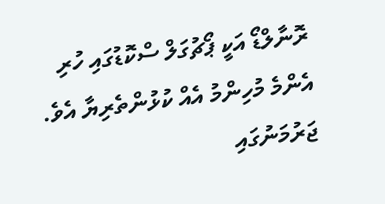ރޮނާލްޑޯ އަކީ ޕޯޗުގަލް ސްކޮޑުގައި ހުރި އެންމެ މުހިންމު އެއް ކުޅުންތެރިޔާ އެވެ. ޖަރުމަނުގައި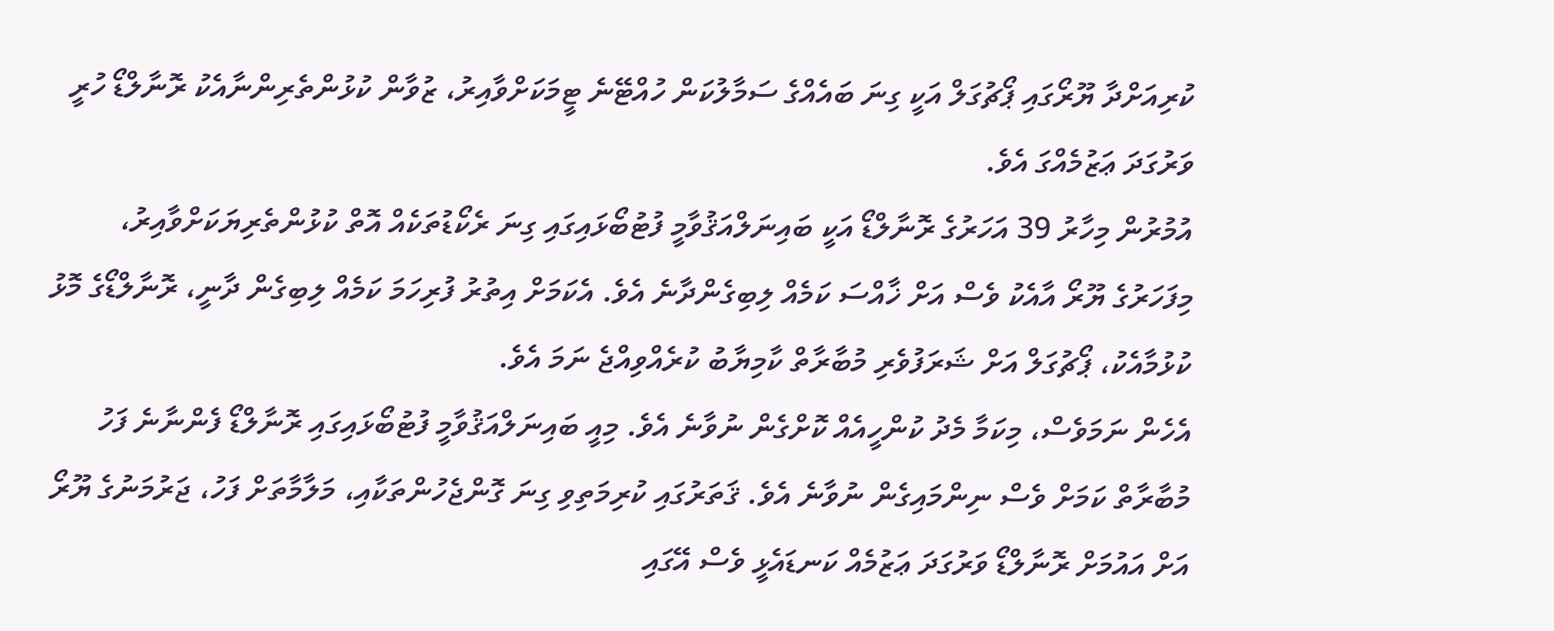ކުރިއަށްދާ ޔޫރޯގައި ޕޯޗުގަލް އަކީ ގިނަ ބައެއްގެ ސަމާލުކަން ހުއްޓޭނެ ޓީމަކަށްވާއިރު، ޒުވާން ކުޅުންތެރިންނާއެކު ރޮނާލްޑޯ ހުރީ ވަރުގަދަ ޢަޒުމެއްގަ އެވެ.
އުމުރުން މިހާރު 39 އަހަރުގެ ރޮނާލްޑޯ އަކީ ބައިނަލްއަޤުވާމީ ފުޓުބޯޅައިގައި ގިނަ ރެކޯޑުތަކެއް އޮތް ކުޅުންތެރިޔަކަށްވާއިރު، މިފަހަރުގެ ޔޫރޯ އާއެކު ވެސް އަށް ޚާއްސަ ކަމެއް ލިބިގެންދާނެ އެވެ. އެކަމަށް އިތުރު ފުރިހަމަ ކަމެއް ލިބިގެން ދާނީ، ރޮނާލްޑޯގެ މޮޅު ކުޅުމާއެކު، ޕޯޗުގަލް އަށް ޝަރަފުވެރި މުބާރާތް ކާމިޔާބު ކުރެއްވިއްޖެ ނަމަ އެވެ.
އެހެން ނަމަވެސް، މިކަމާ މެދު ކުންހީއެއް ކޮށްގެން ނުވާނެ އެވެ. މިއީ ބައިނަލްއަޤުވާމީ ފުޓުބޯޅައިގައި ރޮނާލްޑޯ ފެންނާނެ ފަހު މުބާރާތް ކަމަށް ވެސް ނިންމައިގެން ނުވާނެ އެވެ. ޤަތަރުގައި ކުރިމަތިވި ގިނަ ގޮންޖެހުންތަކާއި، މަލާމާތަށް ފަހު، ޖަރުމަނުގެ ޔޫރޯ އަށް އައުމަށް ރޮނާލްޑޯ ވަރުގަދަ ޢަޒުމެއް ކަނޑައެޅީ ވެސް އޭގައި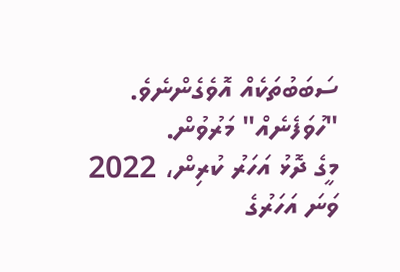ސަބަބުތަކެއް އޮވެގެންނެވެ.
"ހުވަފެނެއް" މަރުވުން.
މީގެ ދޮޅު އަހަރު ކުރިން، 2022 ވަނަ އަހަރުގެ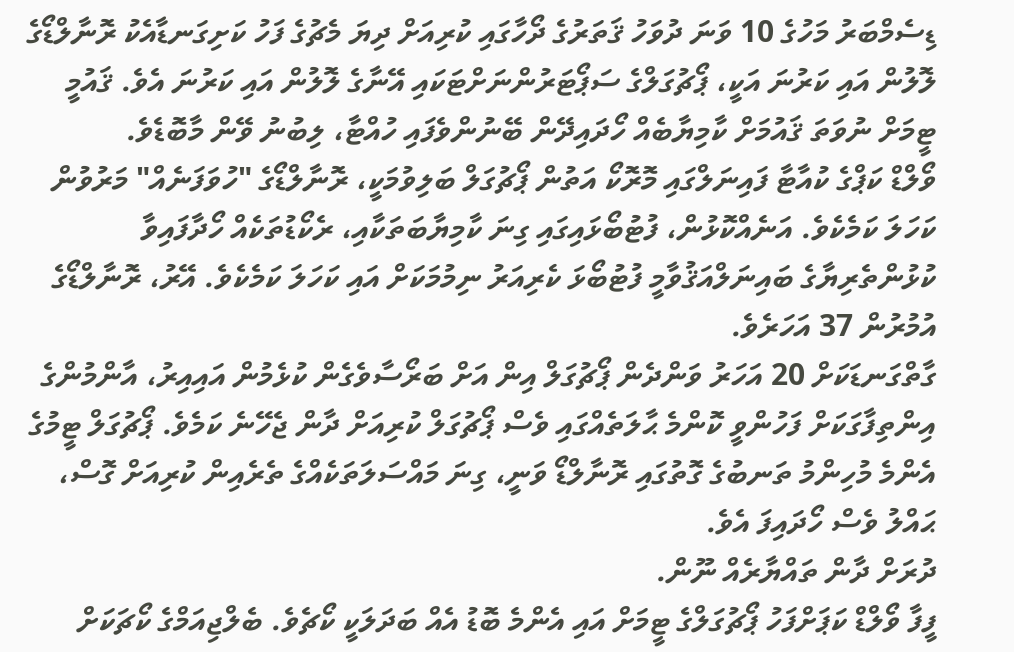ޑިސެމްބަރު މަހުގެ 10 ވަނަ ދުވަހު ޤަތަރުގެ ދޯހާގައި ކުރިއަށް ދިޔަ މެޗުގެ ފަހު ކަށިގަނޑާއެކު ރޮނާލްޑޯގެ ލޮލުން އައި ކަރުނަ އަކީ، ޕޯޗުގަލްގެ ސަޕޯޓަރުންނަށްޓަކައި އޭނާގެ ލޮލުން އައި ކަރުނަ އެވެ. ޤައުމީ ޓީމަށް ނުވަތަ ޤައުމަށް ކާމިޔާބެއް ހޯދައިދޭން ބޭނުންވެފައި ހުއްޓާ، ލިބުނު ވޭން މާބޮޑެވެ.
ވޯލްޑް ކަޕްގެ ކުއާޓާ ފައިނަލްގައި މޮރޮކޯ އަތުން ޕޯޗުގަލް ބަލިވުމަކީ، ރޮނާލްޑޯގެ "ހުވަފަނެއް" މަރުވުން ކަހަލަ ކަމެކެވެ. އަނެއްކޮޅުން، ފުޓުބޯޅައިގައި ގިނަ ކާމިޔާބަތަކާއި، ރެކޯޑުތަކެއް ހޯދާފައިވާ ކުޅުންތެރިޔާގެ ބައިނަލްއަޤުވާމީ ފުޓުބޯޅަ ކެރިއަރު ނިމުމަކަށް އައި ކަހަލަ ކަމެކެވެ. އޭރު، ރޮނާލްޑޯގެ އުމުރުން 37 އަހަރެވެ.
ގާތްގަނޑަކަށް 20 އަހަރު ވަންދެން ޕޯޗުގަލް އިން އަށް ބަރޯސާވެގެން ކުޅެމުން އައިއިރު، އާންމުންގެ އިންތިފާގަކަށް ފަހުންވީ ކޮންމެ ޙާލަތެއްގައި ވެސް ޕޯޗުގަލް ކުރިއަށް ދާން ޖެހޭނެ ކަމެވެ. ޕޯޗުގަލް ޓީމުގެ އެންމެ މުހިންމު ތަނބުގެ ގޮތުގައި ރޮނާލްޑޯ ވަނީ، ގިނަ މައްސަލަތަކެއްގެ ތެރެއިން ކުރިއަށް ގޮސް، ޙައްލު ވެސް ހޯދައިފަ އެވެ.
ދުރަށް ދާން ތައްޔާރެއް ނޫން.
ފީފާ ވޯލްޑް ކަޕަށްފަހު ޕޯޗުގަލްގެ ޓީމަށް އައި އެންމެ ބޮޑު އެއް ބަދަލަކީ ކޯޗެވެ. ބެލްޖިއަމްގެ ކޯޗަކަށް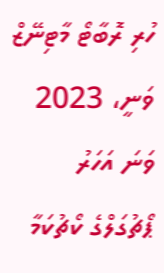ހުރި ރޮބާޓޯ މާޓިނޭޒް ވަނީ، 2023 ވަނަ އަހަރު ޕޯޗުގަލްގެ ކޯޗުކަމާ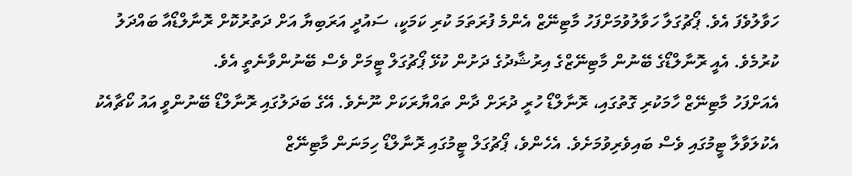ހަވާލުވެފަ އެވެ. ޕޯޗުގަލާ ހަވާލުވުމަށްފަހު މާޓިނޭޒް އެންމެ ފުރަތަމަ ކުރި ކަމަކީ، ސައުދީ އަރަބިޔާ އަށް ދަތުރުކޮށް ރޮނާލްޑޯއާ ބައްދަލު ކުރުމެވެ. އެއީ ރޮނާލްޑޯގެ ބޭނުން މާޓިނޭޒްގެ އިރުޝާދުގެ ދަށުން ކުޅޭ ޕޯޗުގަލް ޓީމަށް ވެސް ބޭނުންވާނެތީ އެވެ.
އެއަށްފަހު މާޓިނޭޒް ހާމަކުރި ގޮތުގައި، ރޮނާލްޑޯ ހުރީ ދުރަށް ދާން ތައްޔާރަކަށް ނޫނެވެ. އޭގެ ބަދަލުގައި ރޮނާލްޑޯ ބޭނުންވީ އައު ކޯޗާއެކު އެކުލަވާލާ ޓީމުގައި ވެސް ބައިވެރިވުމަށެވެ. އެހެންވެ، ޕޯޗުގަލް ޓީމުގައި ރޮނާލްޑޯ ހިމަނަން މާޓިނޭޒް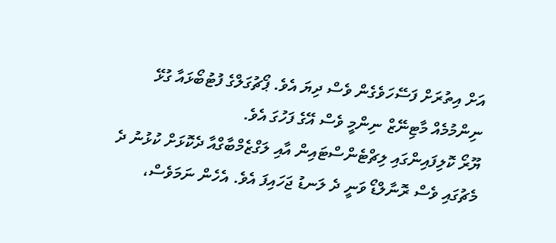އަށް އިތުރަށް ފަސޭހަވެގެން ވެސް ދިޔަ އެވެ. ޕޯޗުގަލްގެ ފުޓުބޯޅައާ ގުޅޭ ނިންމުމެއް މާޓިނޭޒް ނިންމީ ވެސް އޭގެ ފަހުގަ އެވެ.
ޔޫރޯ ކޮލިފައިންގައި ލިޗްޓެންސްޓައިން އާއި ލަގްޒެމްބާގްއާ ދެކޮޅަށް ކުޅުނު ދެ މެޗުގައި ވެސް ރޮނާލްޑޯ ވަނީ ދެ ލަނޑު ޖަހައިފަ އެވެ. އެހެން ނަމަވެސް،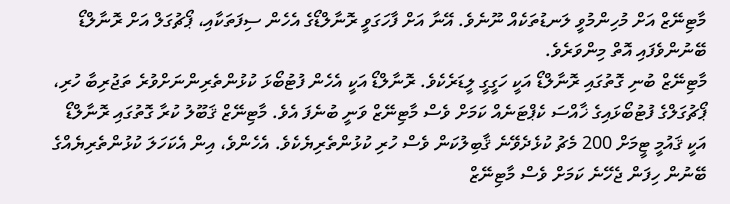މާޓިނޭޒް އަށް މުހިންމުވީ ލަނޑުތަކެއް ނޫނެވެ. އޭނާ އަށް ފާހަގަވީ ރޮނާލްޑޯގެ އެހެން ސިފަތަކާއި، ޕޯޗުގަލް އަށް ރޮނާލްޑޯ ބޭނުންވެފައި އޮތް މިންވަރެވެ.
މާޓިނޭޒް ބުނި ގޮތުގައި ރޮނާލްޑޯ އަކީ ހަގީގީ ލީޑަރެކެވެ. ރޮނާލްޑޯ އަކީ އެހެން ފުޓުބޯޅަ ކުޅުންތެރިންނަށްވުރެ ތަޖުރިބާ ހުރި، ޕޯޗުގަލްގެ ފުޓުބޯޅައިގެ ޚާއްސަ ކެޕްޓަނެއް ކަމަށް ވެސް މާޓިނޭޒް ވަނީ ބުނެފަ އެވެ. މާޓިނޭޒް ޤަބޫލު ކުރާ ގޮތުގައި ރޮނާލްޑޯ އަކީ ޤައުމީ ޓީމަށް 200 މެޗު ކުޅެދެވޭނެ ޤާބިލުކަން ވެސް ހުރި ކުޅުންތެރިޔެކެވެ. އެހެންވެ، އިން އެކަހަލަ ކުޅުންތެރިޔެއްގެ ބޭނުން ހިފަން ޖެހޭނެ ކަމަށް ވެސް މާޓިނޭޒް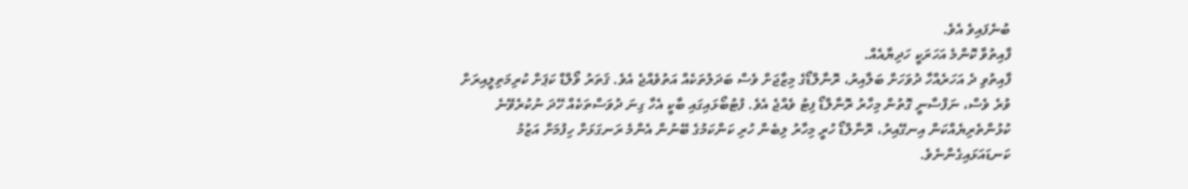ބުނެފައިވެ އެވެ.
ފާއިތުވާ ކޮންމެ އަހަރަކީ ހަދިޔާއެއް.
ފާއިތުވި ދެ އަހަރެއްހާ ދުވަހަށް ބަލާއިރު، ރޮނާލްޑޯގެ މިޒާޖަށް ވެސް ބަދަލުތަކެއް އަތުވެއްޖެ އެވެ. ޤަތަރު ވޯލްޑް ކަޕަށް ކުރިމަތިލީއިރަށް ވުރެ ވެސް، ނަފްސާނީ ގޮތުން މިހާރު ރޮނާލްޑޯ ފިޓު ވެއްޖެ އެވެ. ފުޓުބޯޅައިގައި ބާކީ އެހާ ގިނަ ދުވަސްތަކެއް ހޭދަ ނުކުރެވޭނެ ކުޅުންތެރިޔެއްކަން އިނގޭއިރު، ރޮނާލްޑޯ ހުރީ މިހާރު ލިބެން ހުރި ކަންކަމުގެ ބޭނުން އެންމެ ރަނގަޅަށް ހިފުމަށް އަޒުމު ކަނޑައަޅައިގެންނެވެ.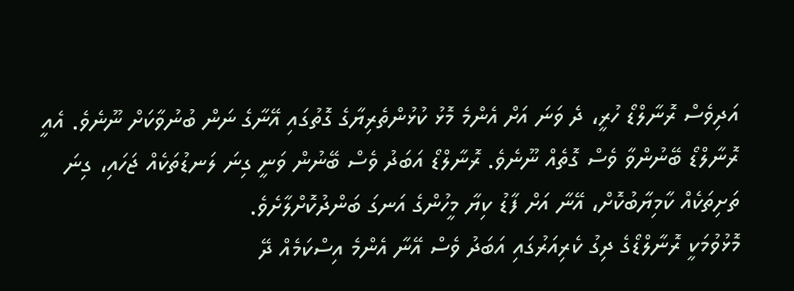އަދިވެސް ރޮނާލްޑޯ ހުރީ، ދެ ވަނަ އަށް އެންމެ މޮޅު ކުޅުންތެރިޔާގެ ގޮތުގައި އޭނާގެ ނަން ބުނުވާކަށް ނޫނެވެ. އެއީ ރޮނާލްޑޯ ބޭނުންވާ ވެސް ގޮތެއް ނޫނެވެ. ރޮނާލްޑޯ އަބަދު ވެސް ބޭނުން ވަނީ ގިނަ ލަނޑުތަކެއް ޖަހައި، ގިނަ ތަށިތަކެއް ކާމިޔާބުކޮށް، އޭނާ އަށް ފާޑު ކިޔާ މީހުންގެ އަނގަ ބަންދުކޮށްލާށެވެ.
މޮޅުވުމަކީ ރޮނާލްޑޯގެ ދިގު ކެރިއަރުގައި އަބަދު ވެސް އޭނާ އެންމެ އިސްކަމެއް ދޭ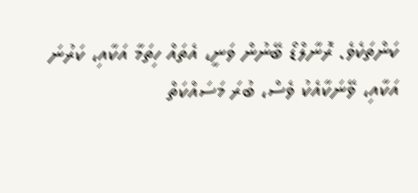ކަންތަކެވެ. ރޮނާލްޑޯ ބޭނުން ވަނީ، އެތައް ހިތަމާ އަކާއި، ކަރުނަ އަކާއި، ވޭނަކާއެކު ވެސް، ބުރަ މަސައްކަތް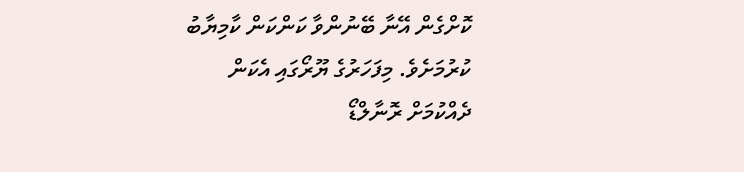ކޮށްގެން އޭނާ ބޭނުންވާ ކަންކަން ކާމިޔާބު ކުރުމަށެވެ. މިފަހަރުގެ ޔޫރޯގައި އެކަން ދެއްކުމަށް ރޮނާލްޑޯ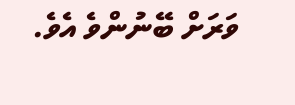ވަރަށް ބޭނުންވެ އެވެ.